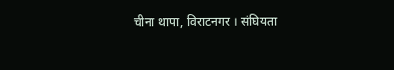चीना थापा, विराटनगर । संघियता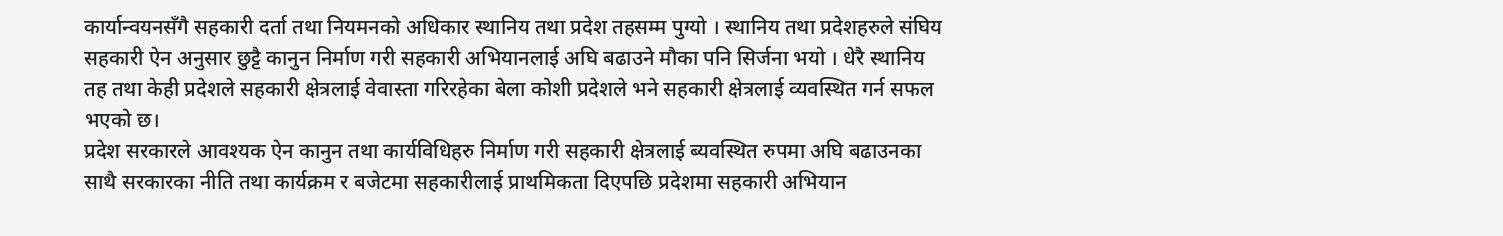कार्यान्वयनसँगै सहकारी दर्ता तथा नियमनको अधिकार स्थानिय तथा प्रदेश तहसम्म पुग्यो । स्थानिय तथा प्रदेशहरुले संघिय सहकारी ऐन अनुसार छुट्टै कानुन निर्माण गरी सहकारी अभियानलाई अघि बढाउने मौका पनि सिर्जना भयो । धेरै स्थानिय तह तथा केही प्रदेशले सहकारी क्षेत्रलाई वेवास्ता गरिरहेका बेला कोशी प्रदेशले भने सहकारी क्षेत्रलाई व्यवस्थित गर्न सफल भएको छ।
प्रदेश सरकारले आवश्यक ऐन कानुन तथा कार्यविधिहरु निर्माण गरी सहकारी क्षेत्रलाई ब्यवस्थित रुपमा अघि बढाउनका साथै सरकारका नीति तथा कार्यक्रम र बजेटमा सहकारीलाई प्राथमिकता दिएपछि प्रदेशमा सहकारी अभियान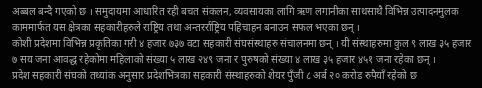अब्बल बन्दै गएको छ । समुदायमा आधारित रही बचत संकलन, व्यवसायका लागि ऋण लगानीका साथसाथै विभिन्न उत्पादनमुलक काममार्फत यस क्षेत्रका सहकारीहरुले राष्ट्रिय तथा अन्तरर्राष्ट्रिय पहिचाहन बनाउन सफल भएका छन् ।
कोशी प्रदेशमा विभिन्न प्रकृतिका गरी ४ हजार ७३७ वटा सहकारी संघसंस्थाहरु संचालनमा छन् । यी संस्थाहरुमा कुल ९ लाख ३५ हजार ७ सय जना आवद्ध रहेकोमा महिलाको संख्या ५ लाख २४९ जना र पुरुषको संख्या ४ लाख ३५ हजार ४५१ जना रहेका छन् ।
प्रदेश सहकारी संघको तथ्यांक अनुसार प्रदेशभित्रका सहकारी संस्थाहरुको शेयर पुँजी ८ अर्ब २० करोड रुपैयाँ रहेको छ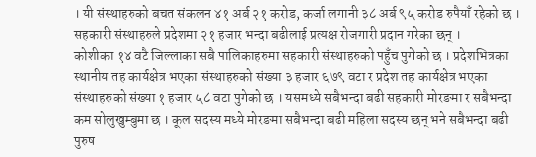। यी संस्थाहरुको बचत संकलन ४१ अर्ब २१ करोड, कर्जा लगानी ३८ अर्ब ९५ करोड रुपैयाँ रहेको छ । सहकारी संस्थाहरुले प्रदेशमा २१ हजार भन्दा बढीलाई प्रत्यक्ष रोजगारी प्रदान गरेका छन् ।
कोशीका १४ वटै जिल्लाका सबै पालिकाहरुमा सहकारी संस्थाहरुको पहुँच पुगेको छ । प्रदेशभित्रका स्थानीय तह कार्यक्षेत्र भएका संस्थाहरुको संख्या ३ हजार ६७९ वटा र प्रदेश तह कार्यक्षेत्र भएका संस्थाहरुको संख्या १ हजार ५८ वटा पुगेको छ । यसमध्ये सबैभन्दा बढी सहकारी मोरङमा र सबैभन्दा कम सोलुखुम्बुमा छ । कूल सदस्य मध्ये मोरङमा सबैभन्दा बढी महिला सदस्य छन् भने सबैभन्दा बढी पुरुष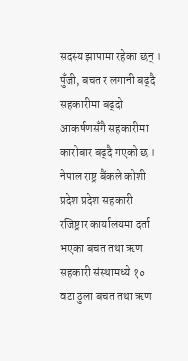सदस्य झापामा रहेका छन् ।
पुँजी, बचत र लगानी बढ्दै
सहकारीमा बढ्दो आकर्षणसँगै सहकारीमा कारोबार बढ्दै गएको छ । नेपाल राष्ट्र बैंकले कोशी प्रदेश प्रदेश सहकारी रजिष्ट्रार कार्यालयमा दर्ता भएका बचत तथा ऋण सहकारी संस्थामध्ये १० वटा ठुला बचत तथा ऋण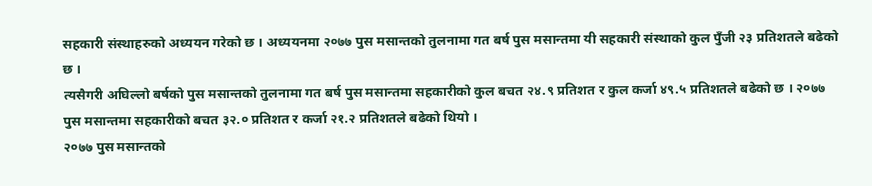सहकारी संस्थाहरुको अध्ययन गरेको छ । अध्ययनमा २०७७ पुस मसान्तको तुलनामा गत बर्ष पुस मसान्तमा यी सहकारी संस्थाको कुल पुँजी २३ प्रतिशतले बढेको छ ।
त्यसैगरी अघिल्लो बर्षको पुस मसान्तको तुलनामा गत बर्ष पुस मसान्तमा सहकारीको कुल बचत २४.९ प्रतिशत र कुल कर्जा ४९.५ प्रतिशतले बढेको छ । २०७७ पुस मसान्तमा सहकारीको बचत ३२.० प्रतिशत र कर्जा २१.२ प्रतिशतले बढेको थियो ।
२०७७ पुस मसान्तको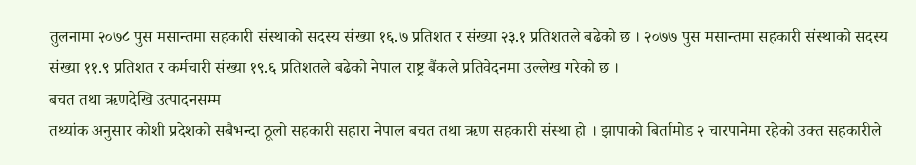तुलनामा २०७८ पुस मसान्तमा सहकारी संस्थाको सदस्य संख्या १६.७ प्रतिशत र संख्या २३.१ प्रतिशतले बढेको छ । २०७७ पुस मसान्तमा सहकारी संस्थाको सदस्य संख्या ११.९ प्रतिशत र कर्मचारी संख्या १९.६ प्रतिशतले बढेको नेपाल राष्ट्र बैंकले प्रतिवेदनमा उल्लेख गरेको छ ।
बचत तथा ऋणदेखि उत्पादनसम्म
तथ्यांक अनुसार कोशी प्रदेशको सबैभन्दा ठूलो सहकारी सहारा नेपाल बचत तथा ऋण सहकारी संस्था हो । झापाको बिर्तामोड २ चारपानेमा रहेको उक्त सहकारीले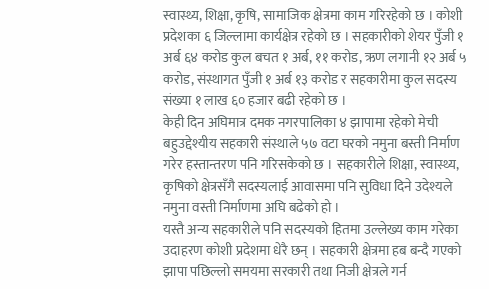स्वास्थ्य, शिक्षा, कृषि, सामाजिक क्षेत्रमा काम गरिरहेको छ । कोशी प्रदेशका ६ जिल्लामा कार्यक्षेत्र रहेको छ । सहकारीको शेयर पुँजी १ अर्ब ६४ करोड कुल बचत १ अर्ब, ११ करोड, ऋण लगानी १२ अर्ब ५ करोड, संस्थागत पुँजी १ अर्ब १३ करोड र सहकारीमा कुल सदस्य संख्या १ लाख ६० हजार बढी रहेको छ ।
केही दिन अघिमात्र दमक नगरपालिका ४ झापामा रहेको मेची बहुउद्देश्यीय सहकारी संस्थाले ५७ वटा घरको नमुना बस्ती निर्माण गरेर हस्तान्तरण पनि गरिसकेको छ । सहकारीले शिक्षा, स्वास्थ्य, कृषिको क्षेत्रसँगै सदस्यलाई आवासमा पनि सुविधा दिने उदेश्यले नमुना वस्ती निर्माणमा अघि बढेको हो ।
यस्तै अन्य सहकारीले पनि सदस्यको हितमा उल्लेख्य काम गरेका उदाहरण कोशी प्रदेशमा धेरै छन् । सहकारी क्षेत्रमा हब बन्दै गएको झापा पछिल्लो समयमा सरकारी तथा निजी क्षेत्रले गर्न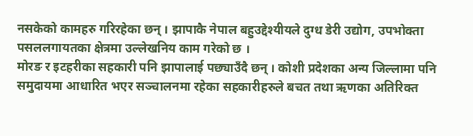नसकेको कामहरु गरिरहेका छन् । झापाकै नेपाल बहुउद्देश्यीयले दुग्ध डेरी उद्योग, उपभोक्ता पसललगायतका क्षेत्रमा उल्लेखनिय काम गरेको छ ।
मोरङ र इटहरीका सहकारी पनि झापालाई पछ्याउँदै छन् । कोशी प्रदेशका अन्य जिल्लामा पनि समुदायमा आधारित भएर सञ्चालनमा रहेका सहकारीहरुले बचत तथा ऋणका अतिरिक्त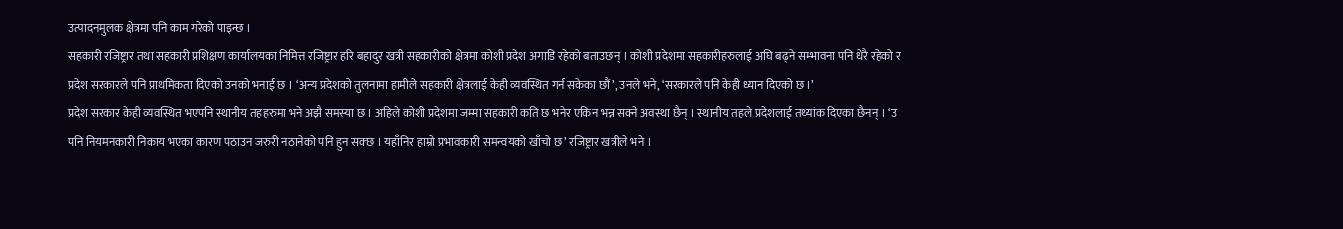उत्पादनमुलक क्षेत्रमा पनि काम गरेको पाइन्छ ।
सहकारी रजिष्ट्रार तथा सहकारी प्रशिक्षण कार्यालयका निमित्त रजिष्ट्रार हरि बहादुर खत्री सहकारीको क्षेत्रमा कोशी प्रदेश अगाडि रहेको बताउछन् । कोशी प्रदेशमा सहकारीहरुलाई अघि बढ्ने सम्भावना पनि धेरै रहेको र प्रदेश सरकारले पनि प्राथमिकता दिएको उनको भनाई छ । ‘अन्य प्रदेशको तुलनामा हामीले सहकारी क्षेत्रलाई केही व्यवस्थित गर्न सकेका छौं’, उनले भने, ‘सरकारले पनि केही ध्यान दिएको छ ।’
प्रदेश सरकार केही व्यवस्थित भएपनि स्थानीय तहहरुमा भने अझै समस्या छ । अहिले कोशी प्रदेशमा जम्मा सहकारी कति छ भनेर एकिन भन्न सक्ने अवस्था छैन् । स्थानीय तहले प्रदेशलाई तथ्यांक दिएका छैनन् । ‘उ पनि नियमनकारी निकाय भएका कारण पठाउन जरुरी नठानेको पनि हुन सक्छ । यहाँनिर हाम्रो प्रभावकारी समन्वयको खाँचो छ’ रजिष्ट्रार खत्रीले भने ।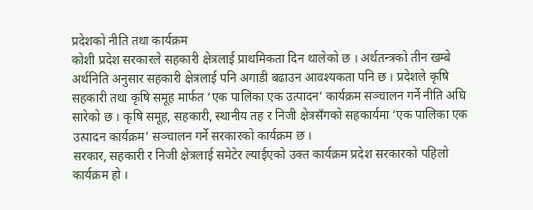प्रदेशको नीति तथा कार्यक्रम
कोशी प्रदेश सरकारले सहकारी क्षेत्रलाई प्राथमिकता दिन थालेको छ । अर्थतन्त्रको तीन खम्बे अर्थनिति अनुसार सहकारी क्षेत्रलाई पनि अगाडी बढाउन आवश्यकता पनि छ । प्रदेशले कृषि सहकारी तथा कृषि समूह मार्फत ‘एक पालिका एक उत्पादन’ कार्यक्रम सञ्चालन गर्ने नीति अघि सारेको छ । कृषि समूह, सहकारी, स्थानीय तह र निजी क्षेत्रसँगको सहकार्यमा ‘एक पालिका एक उत्पादन कार्यक्रम’ सञ्चालन गर्ने सरकारको कार्यक्रम छ ।
सरकार, सहकारी र निजी क्षेत्रलाई समेटेर ल्याईएको उक्त कार्यक्रम प्रदेश सरकारको पहिलो कार्यक्रम हो ।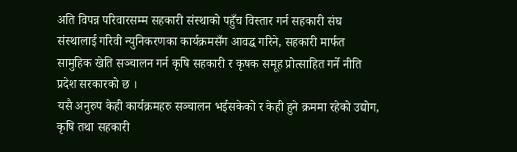अति विपन्न परिवारसम्म सहकारी संस्थाको पहुँच विस्तार गर्न सहकारी संघ संस्थालाई गरिवी न्युनिकरणका कार्यक्रमसँग आवद्ध गरिने, सहकारी मार्फत सामुहिक खेति सञ्चालन गर्न कृषि सहकारी र कृषक समूह प्रोत्साहित गर्ने नीति प्रदेश सरकारको छ ।
यसै अनुरुप केही कार्यक्रमहरु सञ्चालन भईसकेको र केही हुने क्रममा रहेको उद्योग, कृषि तथा सहकारी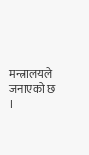मन्त्रालयले जनाएको छ ।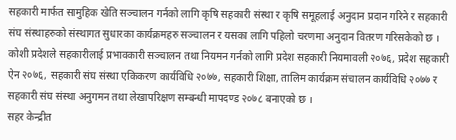सहकारी मार्फत सामुहिक खेति सञ्चालन गर्नको लागि कृषि सहकारी संस्था र कृषि समूहलाई अनुदान प्रदान गरिने र सहकारी संघ संस्थाहरुको संस्थागत सुधारका कार्यक्रमहरु सञ्चालन र यसका लागि पहिलो चरणमा अनुदान वितरण गरिसकेको छ ।
कोशी प्रदेशले सहकारीलाई प्रभावकारी सञ्चालन तथा नियमन गर्नको लागि प्रदेश सहकारी नियमावली २०७६, प्रदेश सहकारी ऐन २०७६, सहकारी संघ संस्था एकिकरण कार्यविधि २०७७, सहकारी शिक्षा, तालिम कार्यक्रम संचालन कार्यविधि २०७७ र सहकारी संघ संस्था अनुगमन तथा लेखापरिक्षण सम्बन्धी मापदण्ड २०७८ बनाएको छ ।
सहर केन्द्रीत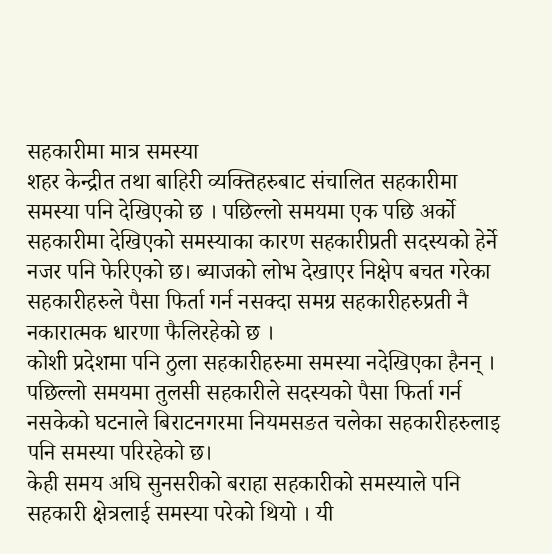सहकारीमा मात्र समस्या
शहर केन्द्रीत तथा बाहिरी व्यक्तिहरुबाट संचालित सहकारीमा समस्या पनि देखिएको छ । पछिल्लो समयमा एक पछि अर्को सहकारीमा देखिएको समस्याका कारण सहकारीप्रती सदस्यको हेर्ने नजर पनि फेरिएको छ। ब्याजको लोभ देखाएर निक्षेप बचत गरेका सहकारीहरुले पैसा फिर्ता गर्न नसक्दा समग्र सहकारीहरुप्रती नै नकारात्मक धारणा फैलिरहेको छ ।
कोशी प्रदेशमा पनि ठुला सहकारीहरुमा समस्या नदेखिएका हैनन् । पछिल्लो समयमा तुलसी सहकारीले सदस्यको पैसा फिर्ता गर्न नसकेको घटनाले बिराटनगरमा नियमसङत चलेका सहकारीहरुलाइ पनि समस्या परिरहेको छ।
केही समय अघि सुनसरीको बराहा सहकारीको समस्याले पनि सहकारी क्षेत्रलाई समस्या परेको थियो । यी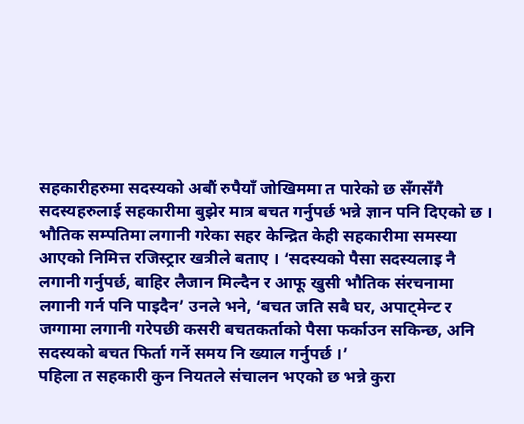सहकारीहरुमा सदस्यको अबौं रुपैयाँ जोखिममा त पारेको छ सँगसँगै सदस्यहरुलाई सहकारीमा बुझेर मात्र बचत गर्नुपर्छ भन्ने ज्ञान पनि दिएको छ ।
भौतिक सम्पतिमा लगानी गरेका सहर केन्द्रित केही सहकारीमा समस्या आएको निमित्त रजिस्ट्रार खत्रीले बताए । ‘सदस्यको पैसा सदस्यलाइ नै लगानी गर्नुपर्छ, बाहिर लैजान मिल्दैन र आफू खुसी भौतिक संरचनामा लगानी गर्न पनि पाइदैन’ उनले भने, ‘बचत जति सबै घर, अपाट्मेन्ट र जग्गामा लगानी गरेपछी कसरी बचतकर्ताको पैसा फर्काउन सकिन्छ, अनि सदस्यको बचत फिर्ता गर्ने समय नि ख्याल गर्नुपर्छ ।’
पहिला त सहकारी कुन नियतले संचालन भएको छ भन्ने कुरा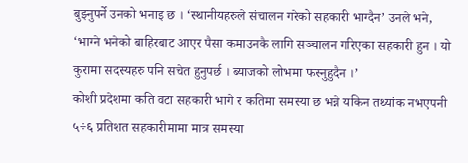बुझ्नुपर्ने उनको भनाइ छ । ‘स्थानीयहरुले संचालन गरेको सहकारी भाग्दैन’ उनले भने, ‘भाग्ने भनेको बाहिरबाट आएर पैसा कमाउनकै लागि सञ्चालन गरिएका सहकारी हुन । यो कुरामा सदस्यहरु पनि सचेत हुनुपर्छ । ब्याजको लोभमा फस्नुहुदैन ।’
कोशी प्रदेशमा कति वटा सहकारी भागे र कतिमा समस्या छ भन्ने यकिन तथ्यांक नभएपनी ५÷६ प्रतिशत सहकारीमामा मात्र समस्या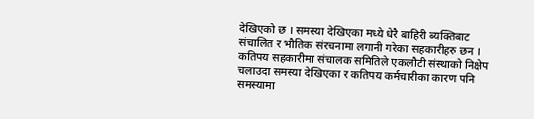देखिएको छ । समस्या देखिएका मध्ये धेरै बाहिरी ब्यक्तिबाट संचालित र भौतिक संरचनामा लगानी गरेका सहकारीहरु छन । कतिपय सहकारीमा संचालक समितिले एकलौटी संस्थाको निक्षेप चलाउदा समस्या देखिएका र कतिपय कर्मचारीका कारण पनि समस्यामा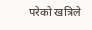परेको खत्रिले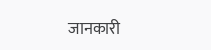जानकारी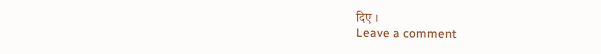दिए ।
Leave a comment